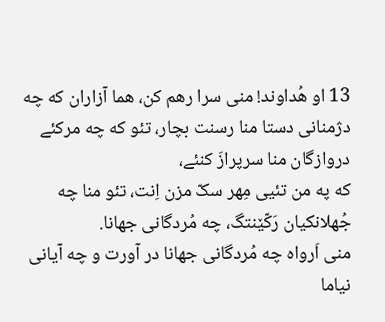13 او هُداوند! منی سرا رهم کن، هما آزاران که چه دژمنانی دستا منا رسنت بچار، تئو که چه مرکئے دروازگان منا سرپرازَ کنئے،
که په من تئیی مِهر سکّ مزن اِنت، تئو منا چه جُهلانکیان رَکّێنتگ، چه مُردگانی جهانا.
منی اَرواه چه مُردگانی جهانا در آورت و چه آیانی نیاما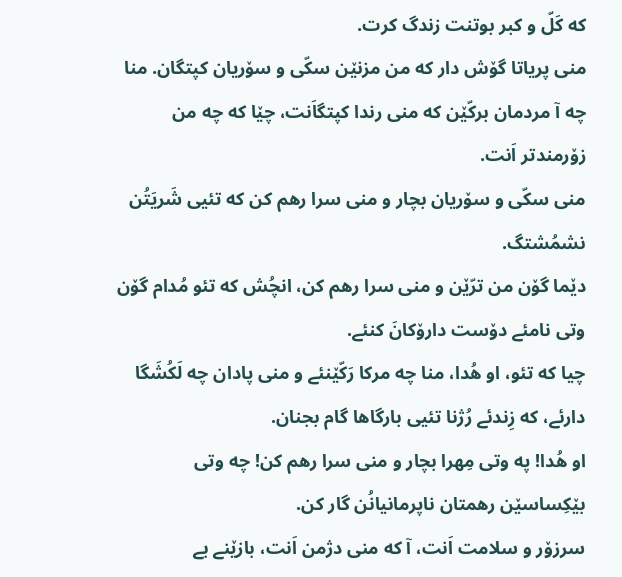که کَلّ و کبر بوتنت زندگ کرت.
منی پریاتا گۆش دار که من مزنێن سکّی و سۆریان کپتگان. منا چه آ مردمان برکّێن که منی رندا کپتگاَنت، چێا که چه من زۆرمندتر اَنت.
منی سکّی و سۆریان بچار و منی سرا رهم کن که تئیی شَریَتُن نشمُشتگ.
دێما گۆن من ترّێن و منی سرا رهم کن، انچُش که تئو مُدام گۆن وتی نامئے دۆست دارۆکانَ کنئے.
چیا که تئو، او هُدا، منا چه مرکا رَکّێنئے و منی پادان چه لَکُشَگا دارئے، که زِندئے رُژنا تئیی بارگاها گام بجنان.
او هُدا! په وتی مِهرا بچار و منی سرا رهم کن! چه وتی بێکِساسێن رهمتان ناپرمانیانُن گار کن.
سرزۆر و سلامت اَنت، آ که منی دژمن اَنت، بازێنے بے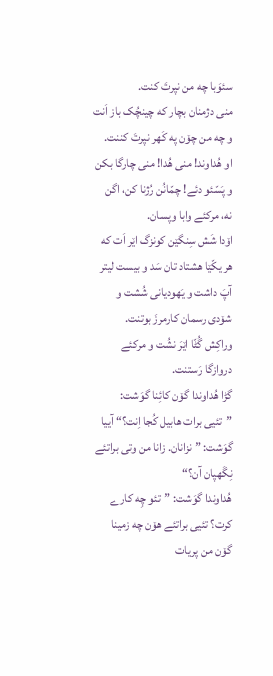سئوَبا چه من نپرتَ کنت.
منی دژمنان بچار که چینچُک باز اَنت و چه من چۆن په کَهر نپرتَ کننت.
او هُداوند! منی هُدا! منی چارگا بکن و پَسّئو دئے! چمّانُن رُژنا کن، اگن نه، مرکئے وابا وپسان.
اۆدا شَش سِنگێن کونزگ اێر اَت که هر یکّێا هشتاد تان سَد و بیست لیتر آپَ داشت و یَهودیانی شُشت و شۆدی رسمان کارمرزَ بوتنت.
وراکِش گُٹّا اێرَ نشُت و مرکئے دروازگا رَستنت.
گڑا هُداوندا گۆن کائِنا گوَشت: ”تئیی برات هابیل کُجا اِنت؟“ آییا گوَشت: ”نزانان. زانا من وتی براتئے نِگَهپان آن؟“
هُداوندا گوَشت: ”تئو چِه کارے کرت؟ تئیی براتئے هۆن چه زمینا گۆن من پریات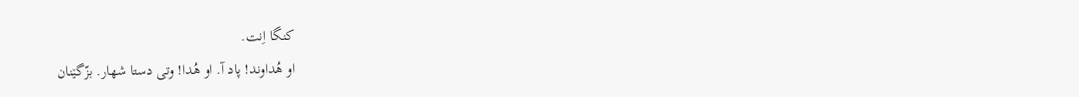کنگا اِنت.
او هُداوند! پاد آ. او هُدا! وتی دستا شهار. بزّگێنان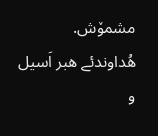مشمۆش.
هُداوندئے هبر اَسیل و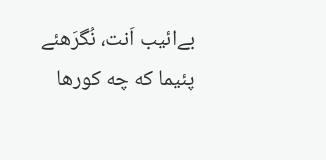بےائیب اَنت، نُگرَهئے پئیما که چه کورها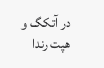در آتکگ و هپت رندا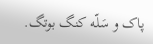پاک و سَلّه کنگ بوتگ.